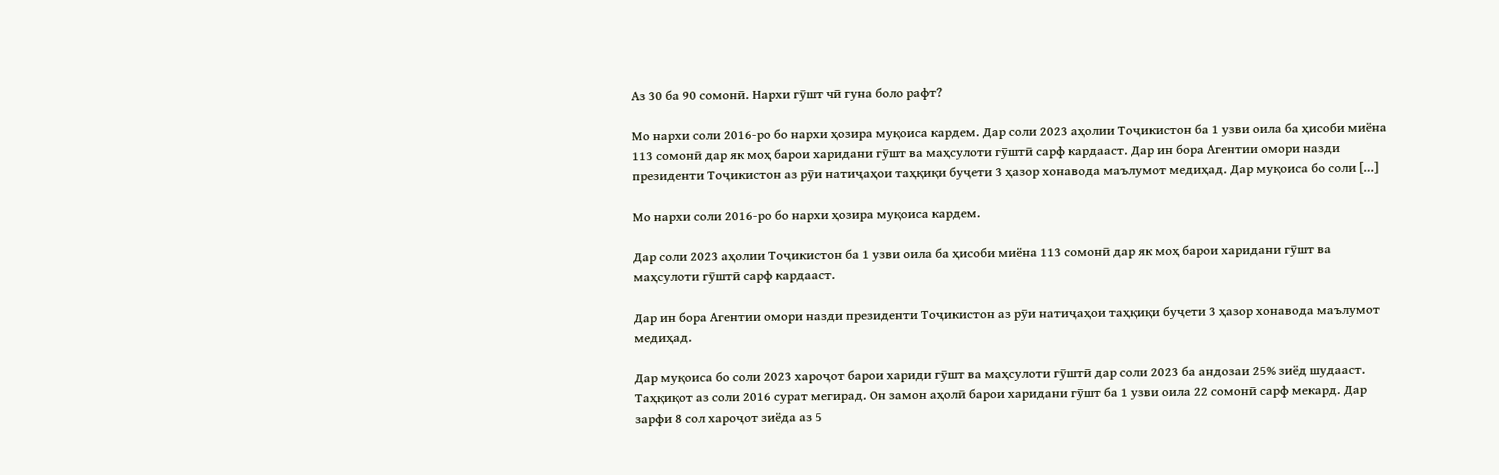Аз 30 ба 90 сомонӣ. Нархи гӯшт чӣ гуна боло рафт?

Мо нархи соли 2016-ро бо нархи ҳозира муқоиса кардем. Дар соли 2023 аҳолии Тоҷикистон ба 1 узви оила ба ҳисоби миёна 113 сомонӣ дар як моҳ барои харидани гӯшт ва маҳсулоти гӯштӣ сарф кардааст. Дар ин бора Агентии омори назди президенти Тоҷикистон аз рӯи натиҷаҳои таҳқиқи буҷети 3 ҳазор хонавода маълумот медиҳад. Дар муқоиса бо соли […]

Мо нархи соли 2016-ро бо нархи ҳозира муқоиса кардем.

Дар соли 2023 аҳолии Тоҷикистон ба 1 узви оила ба ҳисоби миёна 113 сомонӣ дар як моҳ барои харидани гӯшт ва маҳсулоти гӯштӣ сарф кардааст.

Дар ин бора Агентии омори назди президенти Тоҷикистон аз рӯи натиҷаҳои таҳқиқи буҷети 3 ҳазор хонавода маълумот медиҳад.

Дар муқоиса бо соли 2023 хароҷот барои хариди гӯшт ва маҳсулоти гӯштӣ дар соли 2023 ба андозаи 25% зиёд шудааст. Таҳқиқот аз соли 2016 сурат мегирад. Он замон аҳолӣ барои харидани гӯшт ба 1 узви оила 22 сомонӣ сарф мекард. Дар зарфи 8 сол хароҷот зиёда аз 5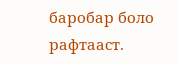баробар боло рафтааст.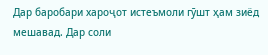Дар баробари хароҷот истеъмоли гӯшт ҳам зиёд мешавад. Дар соли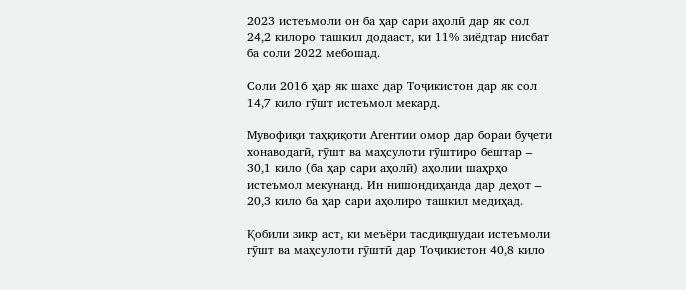2023 истеъмоли он ба ҳар сари аҳолӣ дар як сол 24,2 килоро ташкил додааст, ки 11% зиёдтар нисбат ба соли 2022 мебошад.

Соли 2016 ҳар як шахс дар Тоҷикистон дар як сол 14,7 кило гӯшт истеъмол мекард.

Мувофиқи таҳқиқоти Агентии омор дар бораи буҷети хонаводагӣ, гӯшт ва маҳсулоти гӯштиро бештар – 30,1 кило (ба ҳар сари аҳолӣ) аҳолии шаҳрҳо истеъмол мекунанд. Ин нишондиҳанда дар деҳот – 20,3 кило ба ҳар сари аҳолиро ташкил медиҳад.

Қобили зикр аст, ки меъёри тасдиқшудаи истеъмоли гӯшт ва маҳсулоти гӯштӣ дар Тоҷикистон 40,8 кило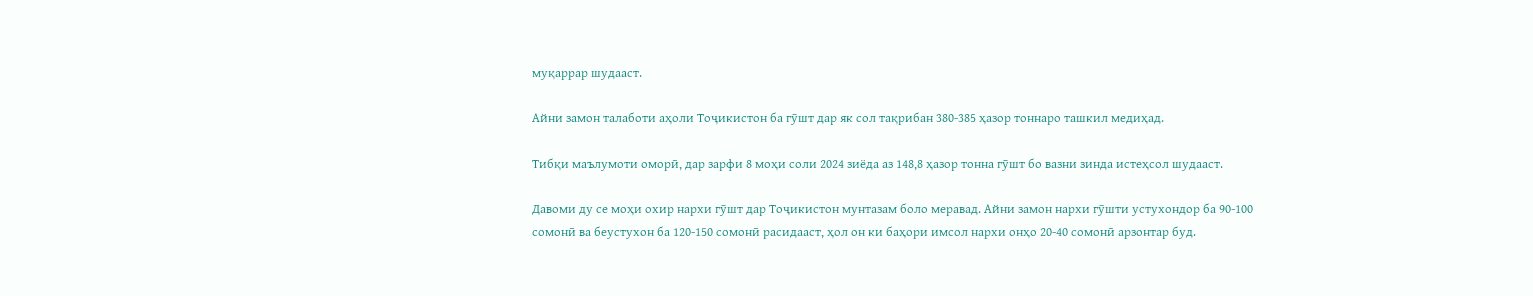муқаррар шудааст.

Айни замон талаботи аҳоли Тоҷикистон ба гӯшт дар як сол тақрибан 380-385 ҳазор тоннаро ташкил медиҳад.

Тибқи маълумоти оморӣ, дар зарфи 8 моҳи соли 2024 зиёда аз 148,8 ҳазор тонна гӯшт бо вазни зинда истеҳсол шудааст.

Давоми ду се моҳи охир нархи гӯшт дар Тоҷикистон мунтазам боло меравад. Айни замон нархи гӯшти устухондор ба 90-100 сомонӣ ва беустухон ба 120-150 сомонӣ расидааст, ҳол он ки баҳори имсол нархи онҳо 20-40 сомонӣ арзонтар буд.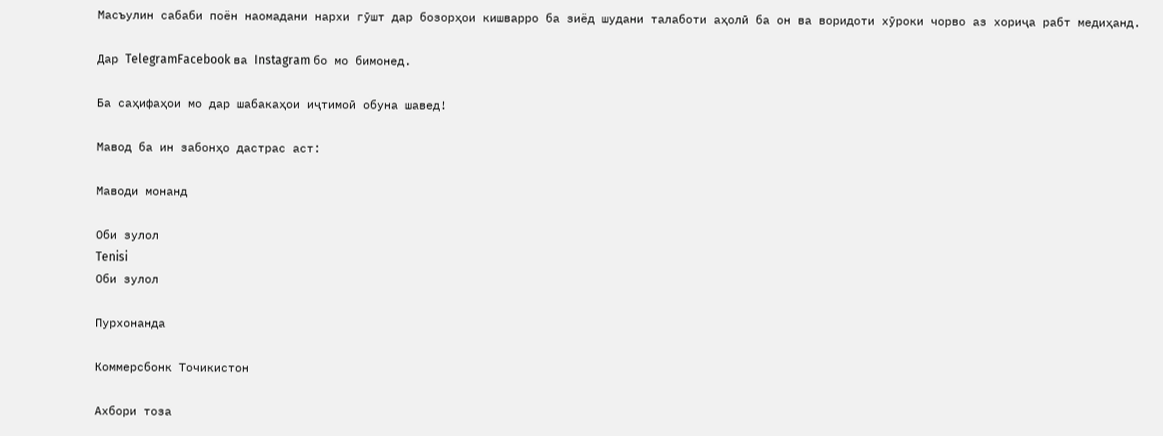Масъулин сабаби поён наомадани нархи гӯшт дар бозорҳои кишварро ба зиёд шудани талаботи аҳолӣ ба он ва воридоти хӯроки чорво аз хориҷа рабт медиҳанд.

Дар TelegramFacebook ва Instagram бо мо бимонед.

Ба саҳифаҳои мо дар шабакаҳои иҷтимоӣ обуна шавед!

Мавод ба ин забонҳо дастрас аст:

Маводи монанд

Оби зулол
Tenisi
Оби зулол

Пурхонанда

Коммерсбонк Точикистон

Ахбори тоза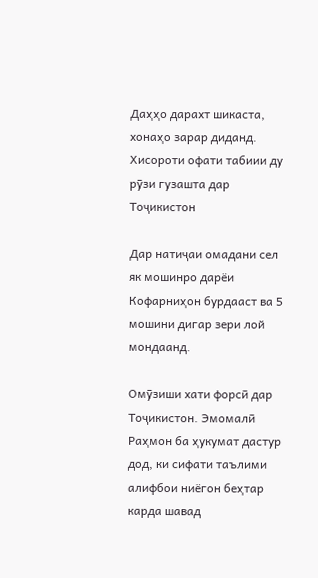Даҳҳо дарахт шикаста, хонаҳо зарар диданд. Хисороти офати табиии ду рӯзи гузашта дар Тоҷикистон

Дар натиҷаи омадани сел як мошинро дарёи Кофарниҳон бурдааст ва 5 мошини дигар зери лой мондаанд.

Омӯзиши хати форсӣ дар Тоҷикистон. Эмомалӣ Раҳмон ба ҳукумат дастур дод, ки сифати таълими алифбои ниёгон беҳтар карда шавад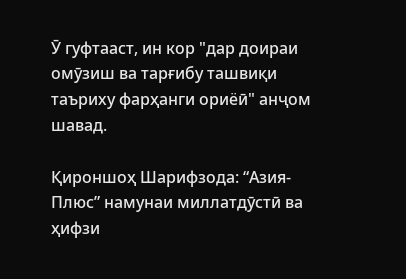Ӯ гуфтааст, ин кор "дар доираи омӯзиш ва тарғибу ташвиқи таъриху фарҳанги ориёӣ" анҷом шавад.

Қироншоҳ Шарифзода: “Азия-Плюс” намунаи миллатдӯстӣ ва ҳифзи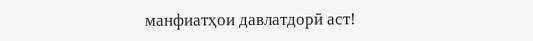манфиатҳои давлатдорӣ аст!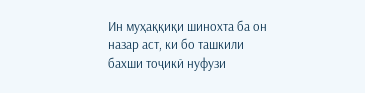Ин муҳаққиқи шинохта ба он назар аст, ки бо ташкили бахши тоҷикӣ нуфузи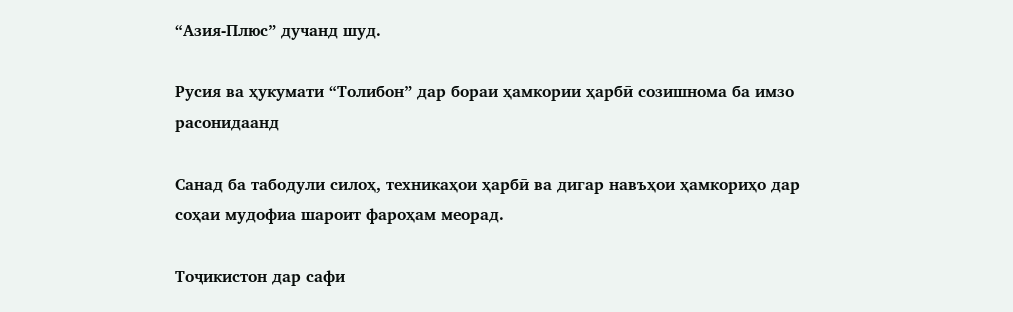“Азия-Плюс” дучанд шуд.

Русия ва ҳукумати “Толибон” дар бораи ҳамкории ҳарбӣ созишнома ба имзо расонидаанд

Санад ба табодули силоҳ, техникаҳои ҳарбӣ ва дигар навъҳои ҳамкориҳо дар соҳаи мудофиа шароит фароҳам меорад.

Тоҷикистон дар сафи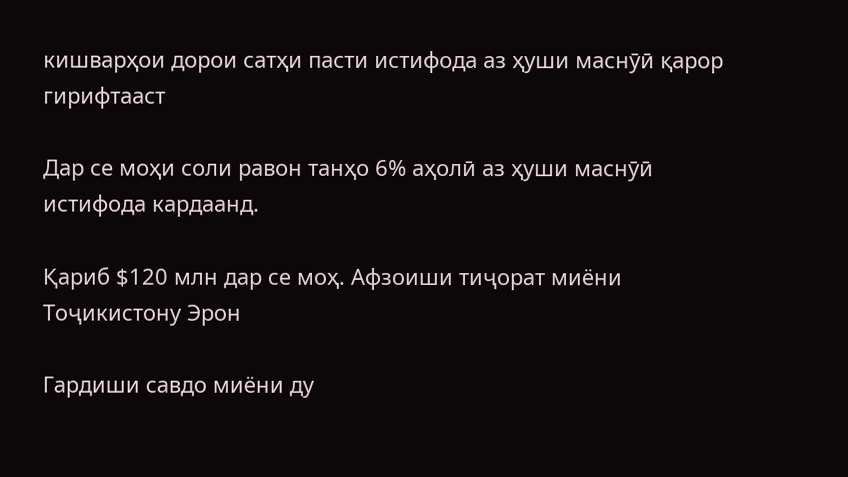кишварҳои дорои сатҳи пасти истифода аз ҳуши маснӯӣ қарор гирифтааст

Дар се моҳи соли равон танҳо 6% аҳолӣ аз ҳуши маснӯӣ истифода кардаанд.

Қариб $120 млн дар се моҳ. Афзоиши тиҷорат миёни Тоҷикистону Эрон

Гардиши савдо миёни ду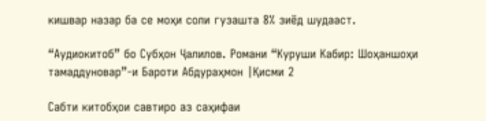кишвар назар ба се моҳи соли гузашта 8% зиёд шудааст.

“Аудиокитоб” бо Субҳон Ҷалилов. Романи “Куруши Кабир: Шоҳаншоҳи тамаддуновар”-и Бароти Абдураҳмон |Қисми 2

Cабти китобҳои савтиро аз саҳифаи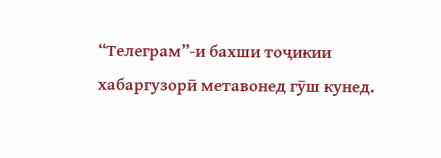“Телеграм”-и бахши тоҷикии хабаргузорӣ метавонед гӯш кунед.